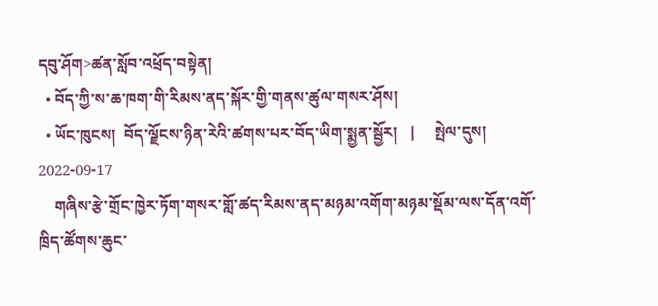དབུ་ཤོག>ཚན་སློབ་འཕྲོད་བསྟེན།
  • བོད་ཀྱི་ས་ཆ་ཁག་གི་རིམས་ནད་སྐོར་གྱི་གནས་ཚུལ་གསར་ཤོས།
  • ཡོང་ཁུངས།  བོད་ལྗོངས་ཉིན་རེའི་ཚགས་པར་བོད་ཡིག་སྨྱན་སྦྱོར།   |     སྤེལ་དུས།  2022-09-17
    གཞིས་རྩེ་གྲོང་ཁྱེར་ཏོག་གསར་གློ་ཚད་རིམས་ནད་མཉམ་འགོག་མཉམ་སྡོམ་ལས་དོན་འགོ་ཁྲིད་ཚོགས་ཆུང་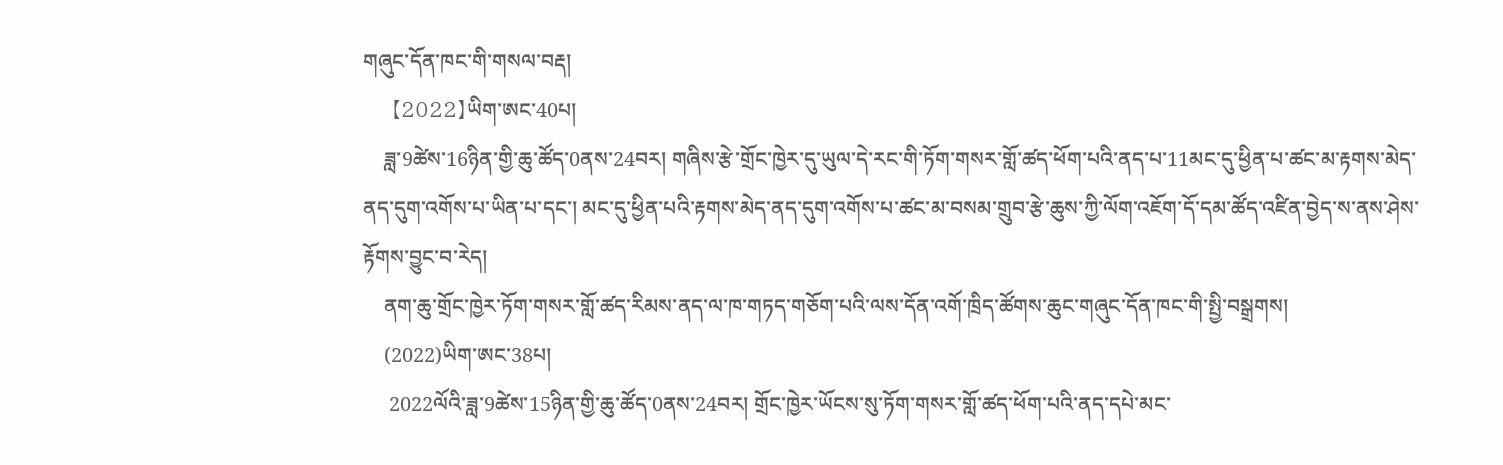གཞུང་དོན་ཁང་གི་གསལ་བརྡ།
    【2022】ཡིག་ཨང་40པ།
    ཟླ་9ཚེས་16ཉིན་གྱི་ཆུ་ཚོད་0ནས་24བར། གཞིས་རྩེ་གྲོང་ཁྱེར་དུ་ཡུལ་དེ་རང་གི་ཏོག་གསར་གློ་ཚད་ཕོག་པའི་ནད་པ་11མང་དུ་ཕྱིན་པ་ཚང་མ་རྟགས་མེད་ནད་དུག་འགོས་པ་ཡིན་པ་དང་། མང་དུ་ཕྱིན་པའི་རྟགས་མེད་ནད་དུག་འགོས་པ་ཚང་མ་བསམ་གྲུབ་རྩེ་ཆུས་ཀྱི་ལོག་འཇོག་དོ་དམ་ཚོད་འཛིན་བྱེད་ས་ནས་ཤེས་རྟོགས་བྱུང་བ་རེད།
    ནག་ཆུ་གྲོང་ཁྱེར་ཏོག་གསར་གློ་ཚད་རིམས་ནད་ལ་ཁ་གཏད་གཅོག་པའི་ལས་དོན་འགོ་ཁྲིད་ཚོགས་ཆུང་གཞུང་དོན་ཁང་གི་སྤྱི་བསྒྲགས།
    (2022)ཡིག་ཨང་38པ།
     2022ལོའི་ཟླ་9ཚེས་15ཉིན་གྱི་ཆུ་ཚོད་0ནས་24བར། གྲོང་ཁྱེར་ཡོངས་སུ་ཏོག་གསར་གློ་ཚད་ཕོག་པའི་ནད་དཔེ་མང་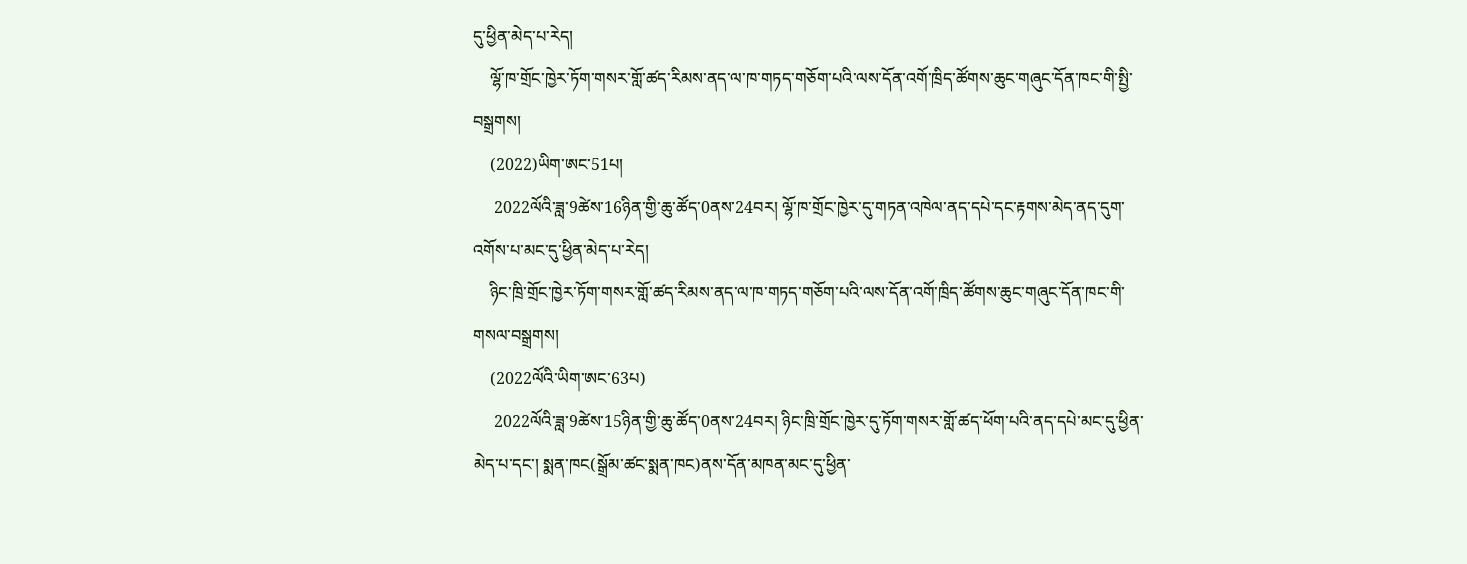དུ་ཕྱིན་མེད་པ་རེད།
    ལྷོ་ཁ་གྲོང་ཁྱེར་ཏོག་གསར་གློ་ཚད་རིམས་ནད་ལ་ཁ་གཏད་གཅོག་པའི་ལས་དོན་འགོ་ཁྲིད་ཚོགས་ཆུང་གཞུང་དོན་ཁང་གི་སྤྱི་བསྒྲགས།
    (2022)ཡིག་ཨང་51པ།
     2022ལོའི་ཟླ་9ཚེས་16ཉིན་གྱི་ཆུ་ཚོད་0ནས་24བར། ལྷོ་ཁ་གྲོང་ཁྱེར་དུ་གཏན་འཁེལ་ནད་དཔེ་དང་རྟགས་མེད་ནད་དུག་འགོས་པ་མང་དུ་ཕྱིན་མེད་པ་རེད།
    ཉིང་ཁྲི་གྲོང་ཁྱེར་ཏོག་གསར་གློ་ཚད་རིམས་ནད་ལ་ཁ་གཏད་གཅོག་པའི་ལས་དོན་འགོ་ཁྲིད་ཚོགས་ཆུང་གཞུང་དོན་ཁང་གི་གསལ་བསྒྲགས།
    (2022ལོའི་ཡིག་ཨང་63པ)
     2022ལོའི་ཟླ་9ཚེས་15ཉིན་གྱི་ཆུ་ཚོད་0ནས་24བར། ཉིང་ཁྲི་གྲོང་ཁྱེར་དུ་ཏོག་གསར་གློ་ཚད་ཕོག་པའི་ནད་དཔེ་མང་དུ་ཕྱིན་མེད་པ་དང་། སྨན་ཁང(སྒྲོམ་ཚང་སྨན་ཁང)ནས་དོན་མཁན་མང་དུ་ཕྱིན་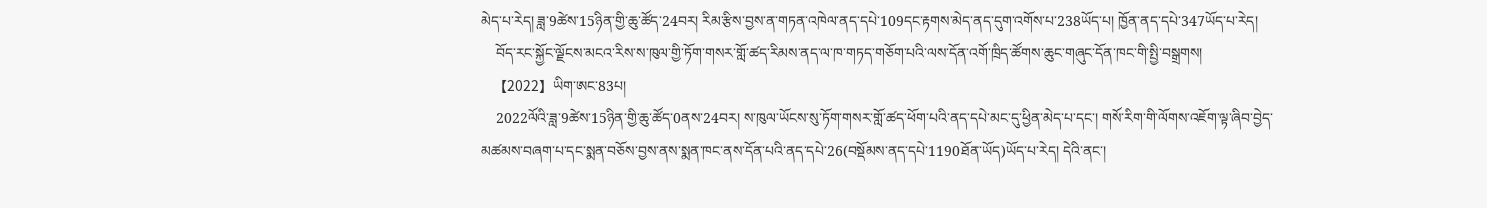མེད་པ་རེད། ཟླ་9ཚེས་15ཉིན་གྱི་ཆུ་ཚོད་24བར། རིམ་རྩིས་བྱས་ན་གཏན་འཁེལ་ནད་དཔེ་109དང་རྟགས་མེད་ནད་དུག་འགོས་པ་238ཡོད་པ། ཁྱོན་ནད་དཔེ་347ཡོད་པ་རེད།
    བོད་རང་སྐྱོང་ལྗོངས་མངའ་རིས་ས་ཁུལ་གྱི་ཏོག་གསར་གློ་ཚད་རིམས་ནད་ལ་ཁ་གཏད་གཅོག་པའི་ལས་དོན་འགོ་ཁྲིད་ཚོགས་ཆུང་གཞུང་དོན་ཁང་གི་སྤྱི་བསྒྲགས།
    【2022】ཡིག་ཨང་83པ།
    2022ལོའི་ཟླ་9ཚེས་15ཉིན་གྱི་ཆུ་ཚོད་0ནས་24བར། ས་ཁུལ་ཡོངས་སུ་ཏོག་གསར་གློ་ཚད་ཕོག་པའི་ནད་དཔེ་མང་དུ་ཕྱིན་མེད་པ་དང་། གསོ་རིག་གི་ལོགས་འཇོག་ལྟ་ཞིབ་བྱེད་མཚམས་བཞག་པ་དང་སྨན་བཅོས་བྱས་ནས་སྨན་ཁང་ནས་དོན་པའི་ནད་དཔེ་26(བསྡོམས་ནད་དཔེ་1190ཐོན་ཡོད)ཡོད་པ་རེད། དེའི་ནང་།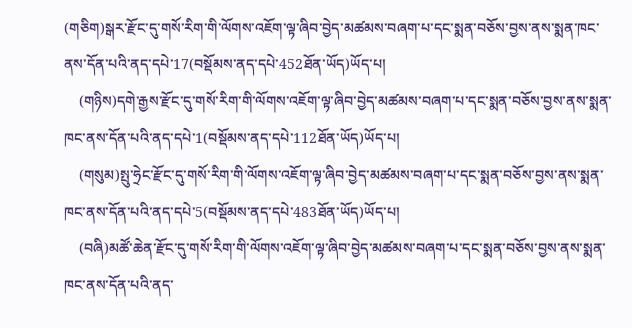(གཅིག)སྒར་རྫོང་དུ་གསོ་རིག་གི་ལོགས་འཇོག་ལྟ་ཞིབ་བྱེད་མཚམས་བཞག་པ་དང་སྨན་བཅོས་བྱས་ནས་སྨན་ཁང་ནས་དོན་པའི་ནད་དཔེ་17(བསྡོམས་ནད་དཔེ་452ཐོན་ཡོད)ཡོད་པ།
    (གཉིས)དགེ་རྒྱས་རྫོང་དུ་གསོ་རིག་གི་ལོགས་འཇོག་ལྟ་ཞིབ་བྱེད་མཚམས་བཞག་པ་དང་སྨན་བཅོས་བྱས་ནས་སྨན་ཁང་ནས་དོན་པའི་ནད་དཔེ་1(བསྡོམས་ནད་དཔེ་112ཐོན་ཡོད)ཡོད་པ།
    (གསུམ)སྤུ་ཧྲེང་རྫོང་དུ་གསོ་རིག་གི་ལོགས་འཇོག་ལྟ་ཞིབ་བྱེད་མཚམས་བཞག་པ་དང་སྨན་བཅོས་བྱས་ནས་སྨན་ཁང་ནས་དོན་པའི་ནད་དཔེ་5(བསྡོམས་ནད་དཔེ་483ཐོན་ཡོད)ཡོད་པ།
    (བཞི)མཚོ་ཆེན་རྫོང་དུ་གསོ་རིག་གི་ལོགས་འཇོག་ལྟ་ཞིབ་བྱེད་མཚམས་བཞག་པ་དང་སྨན་བཅོས་བྱས་ནས་སྨན་ཁང་ནས་དོན་པའི་ནད་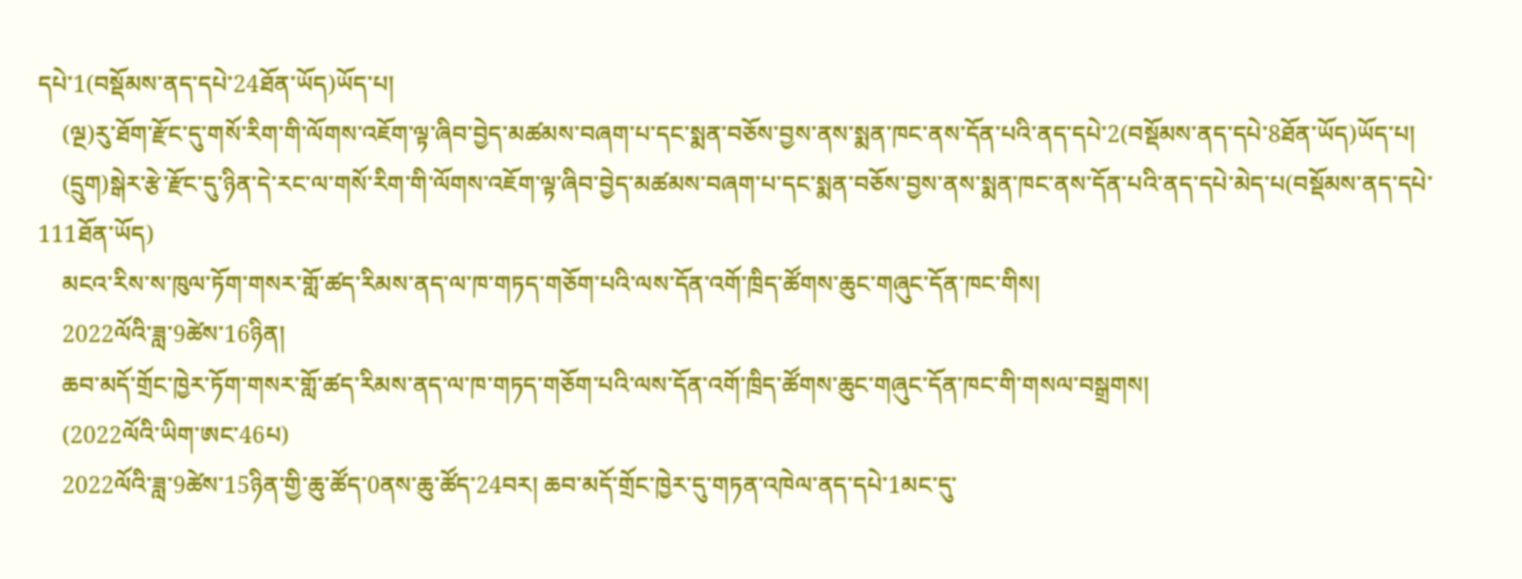དཔེ་1(བསྡོམས་ནད་དཔེ་24ཐོན་ཡོད)ཡོད་པ།
    (ལྔ)རུ་ཐོག་རྫོང་དུ་གསོ་རིག་གི་ལོགས་འཇོག་ལྟ་ཞིབ་བྱེད་མཚམས་བཞག་པ་དང་སྨན་བཅོས་བྱས་ནས་སྨན་ཁང་ནས་དོན་པའི་ནད་དཔེ་2(བསྡོམས་ནད་དཔེ་8ཐོན་ཡོད)ཡོད་པ།
    (དྲུག)སྒེར་རྩེ་རྫོང་དུ་ཉིན་དེ་རང་ལ་གསོ་རིག་གི་ལོགས་འཇོག་ལྟ་ཞིབ་བྱེད་མཚམས་བཞག་པ་དང་སྨན་བཅོས་བྱས་ནས་སྨན་ཁང་ནས་དོན་པའི་ནད་དཔེ་མེད་པ(བསྡོམས་ནད་དཔེ་111ཐོན་ཡོད)
    མངའ་རིས་ས་ཁུལ་ཏོག་གསར་གློ་ཚད་རིམས་ནད་ལ་ཁ་གཏད་གཅོག་པའི་ལས་དོན་འགོ་ཁྲིད་ཚོགས་ཆུང་གཞུང་དོན་ཁང་གིས།
    2022ལོའི་ཟླ་9ཚེས་16ཉིན།
    ཆབ་མདོ་གྲོང་ཁྱེར་ཏོག་གསར་གློ་ཚད་རིམས་ནད་ལ་ཁ་གཏད་གཅོག་པའི་ལས་དོན་འགོ་ཁྲིད་ཚོགས་ཆུང་གཞུང་དོན་ཁང་གི་གསལ་བསྒྲགས།
    (2022ལོའི་ཡིག་ཨང་46པ)
    2022ལོའི་ཟླ་9ཚེས་15ཉིན་གྱི་ཆུ་ཚོད་0ནས་ཆུ་ཚོད་24བར། ཆབ་མདོ་གྲོང་ཁྱེར་དུ་གཏན་འཁེལ་ནད་དཔེ་1མང་དུ་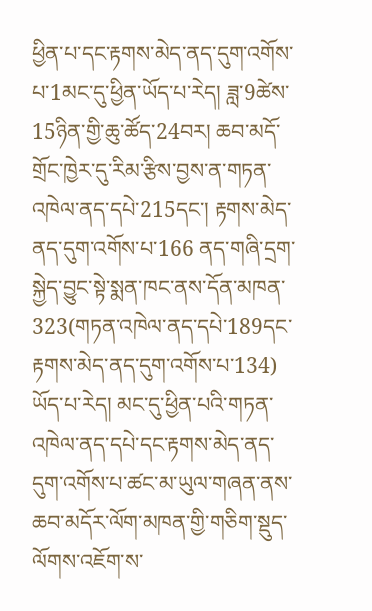ཕྱིན་པ་དང་རྟགས་མེད་ནད་དུག་འགོས་པ་1མང་དུ་ཕྱིན་ཡོད་པ་རེད། ཟླ་9ཚེས་15ཉིན་གྱི་ཆུ་ཚོད་24བར། ཆབ་མདོ་གྲོང་ཁྱེར་དུ་རིམ་རྩིས་བྱས་ན་གཏན་འཁེལ་ནད་དཔེ་215དང་། རྟགས་མེད་ནད་དུག་འགོས་པ་166 ནད་གཞི་དྲག་སྐྱེད་བྱུང་སྟེ་སྨན་ཁང་ནས་དོན་མཁན་323(གཏན་འཁེལ་ནད་དཔེ་189དང་རྟགས་མེད་ནད་དུག་འགོས་པ་134) ཡོད་པ་རེད། མང་དུ་ཕྱིན་པའི་གཏན་འཁེལ་ནད་དཔེ་དང་རྟགས་མེད་ནད་དུག་འགོས་པ་ཚང་མ་ཡུལ་གཞན་ནས་ཆབ་མདོར་ལོག་མཁན་གྱི་གཅིག་སྡུད་ལོགས་འཇོག་ས་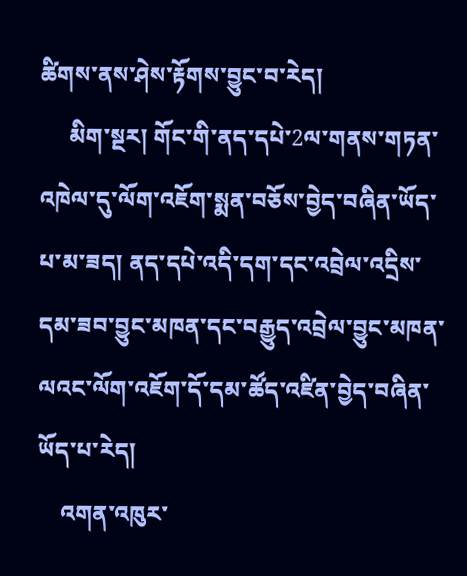ཚིགས་ནས་ཤེས་རྟོགས་བྱུང་བ་རེད།
     མིག་སྔར། གོང་གི་ནད་དཔེ་2ལ་གནས་གཏན་འཁེལ་དུ་ལོག་འཇོག་སྨན་བཅོས་བྱེད་བཞིན་ཡོད་པ་མ་ཟད། ནད་དཔེ་འདི་དག་དང་འབྲེལ་འདྲིས་དམ་ཟབ་བྱུང་མཁན་དང་བརྒྱུད་འབྲེལ་བྱུང་མཁན་ལའང་ལོག་འཇོག་དོ་དམ་ཚོད་འཛིན་བྱེད་བཞིན་ཡོད་པ་རེད།
    འགན་འཁུར་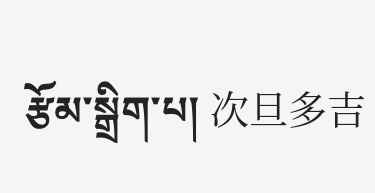རྩོམ་སྒྲིག་པ། 次旦多吉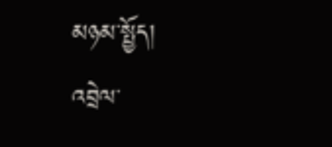མཉམ་སྤྱོད།
འབྲེལ་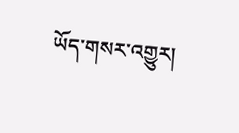ཡོད་གསར་འགྱུར།